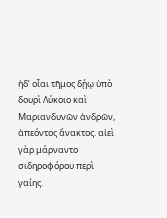ἠδʼ οἶαι τῆμος δῄῳ ὑπὸ δουρὶ Λύκοιο καὶ Μαριανδυνῶν ἀνδρῶν, ἀπεόντος ἄνακτος. αἰεὶ γὰρ μάρναντο σιδηροφόρου περὶ γαίης.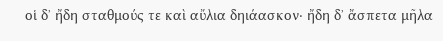οἱ δʼ ἤδη σταθμούς τε καὶ αὔλια δηιάασκον· ἤδη δʼ ἄσπετα μῆλα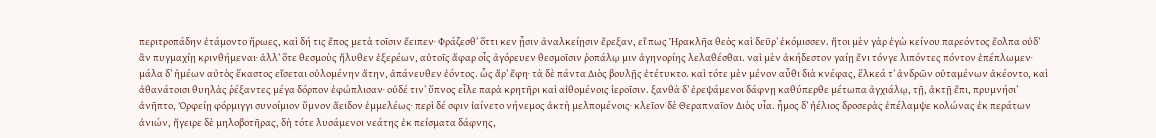περιτροπάδην ἐτάμοντο ἥρωες, καὶ δή τις ἔπος μετὰ τοῖσιν ἔειπεν· Φράζεσθʼ ὅττι κεν ᾗσιν ἀναλκείῃσιν ἔρεξαν, εἴ πως Ἡρακλῆα θεὸς καὶ δεῦρʼ ἐκόμισσεν. ἤτοι μὲν γὰρ ἐγὼ κείνου παρεόντος ἔολπα οὐδʼ ἂν πυγμαχίῃ κρινθήμεναι· ἀλλʼ ὅτε θεσμοὺς ἤλυθεν ἐξερέων, αὐτοῖς ἄφαρ οἷς ἀγόρευεν θεσμοῖσιν ῥοπάλῳ μιν ἀγηνορίης λελαθέσθαι. ναὶ μὲν ἀκήδεστον γαίῃ ἔνι τόνγε λιπόντες πόντον ἐπέπλωμεν· μάλα δʼ ἡμέων αὐτὸς ἕκαστος εἴσεται οὐλομένην ἄτην, ἀπάνευθεν ἐόντος. ὧς ἄρʼ ἔφη· τὰ δὲ πάντα Διὸς βουλῇς ἐτέτυκτο. καὶ τότε μὲν μένον αὖθι διὰ κνέφας, ἕλκεά τʼ ἀνδρῶν οὐταμένων ἀκέοντο, καὶ ἀθανάτοισι θυηλὰς ῥέξαντες μέγα δόρπον ἐφώπλισαν· οὐδέ τινʼ ὕπνος εἷλε παρὰ κρητῆρι καὶ αἰθομένοις ἱεροῖσιν. ξανθὰ δʼ ἐρεψάμενοι δάφνῃ καθύπερθε μέτωπα ἀγχιάλῳ, τῇ, ἀκτῇ ἔπι, πρυμνήσιʼ ἀνῆπτο, Ὀρφείῃ φόρμιγγι συνοίμιον ὕμνον ἄειδον ἐμμελέως· περὶ δέ σφιν ἰαίνετο νήνεμος ἀκτὴ μελπομένοις· κλεῖον δὲ Θεραπναῖον Διὸς υἷα. ἦμος δʼ ἠέλιος δροσερὰς ἐπέλαμψε κολώνας ἐκ περάτων ἀνιών, ἤγειρε δὲ μηλοβοτῆρας, δὴ τότε λυσάμενοι νεάτης ἐκ πείσματα δάφνης,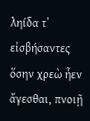ληίδα τʼ εἰσβήσαντες ὅσην χρεὼ ἦεν ἄγεσθαι, πνοιῇ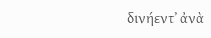δινήεντʼ ἀνὰ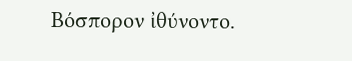Βόσπορον ἰθύνοντο.